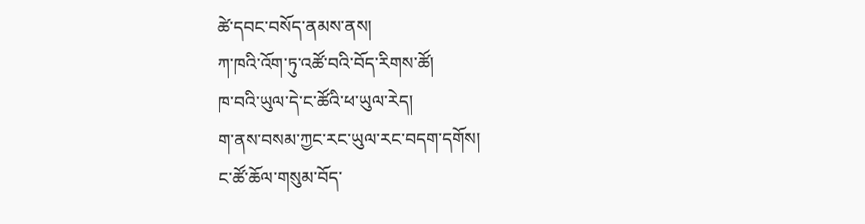ཚེ་དབང་བསོད་ནམས་ནས།
ཀ་ཁའི་འོག་ཏུ་འཚོ་བའི་བོད་རིགས་ཚོ།
ཁ་བའི་ཡུལ་དེ་ང་ཚོའི་ཕ་ཡུལ་རེད།
ག་ནས་བསམ་ཀྱང་རང་ཡུལ་རང་བདག་དགོས།
ང་ཚོ་ཆོལ་གསུམ་བོད་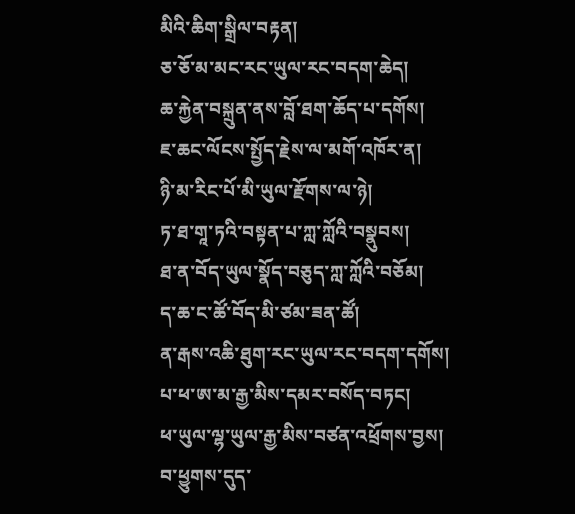མིའི་ཆིག་སྒྲིལ་བརྟན།
ཅ་ཅོ་མ་མང་རང་ཡུལ་རང་བདག་ཆེད།
ཆ་རྐྱེན་བསྐྲུན་ནས་བློ་ཐག་ཆོད་པ་དགོས།
ཇ་ཆང་ལོངས་སྤྱོད་རྗེས་ལ་མགོ་འཁོར་ན།
ཉི་མ་རིང་པོ་མི་ཡུལ་རྫོགས་ལ་ཉེ།
ཏ་ཐ་གཱ་ཏའི་བསྟན་པ་ཀླ་ཀློའི་བསྣུབས།
ཐ་ན་བོད་ཡུལ་སྣོད་བཅུད་ཀླ་ཀློའི་བཅོམ།
ད་ཆ་ང་ཚོ་བོད་མི་ཙམ་ཟན་ཚོ།
ན་རྒས་འཆི་ཐུག་རང་ཡུལ་རང་བདག་དགོས།
པ་ཕ་ཨ་མ་རྒྱ་མིས་དམར་བསོད་བཏང།
ཕ་ཡུལ་ལྷ་ཡུལ་རྒྱ་མིས་བཙན་འཕྲོགས་བྱས།
བ་ཕྱུགས་དུད་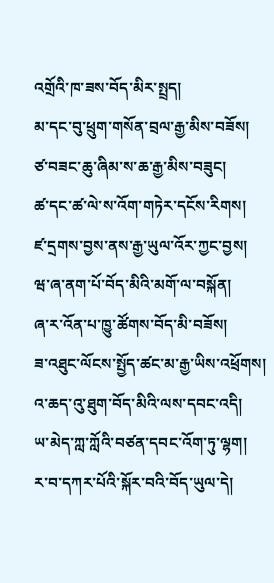འགྲོའི་ཁ་ཟས་བོད་མིར་སྤྲད།
མ་དང་བུ་ཕྲུག་གསོན་བྲལ་རྒྱ་མིས་བཟོས།
ཙ་བཟང་ཆུ་ཞིམ་ས་ཆ་རྒྱ་མིས་བཟུང།
ཚ་དང་ཚ་ལེ་ས་འོག་གཏེར་དངོས་རིགས།
ཛ་དྲགས་བྱས་ནས་རྒྱ་ཡུལ་འོར་ཀྱང་བྱས།
ཝ་ཞ་ནག་པོ་བོད་མིའི་མགོ་ལ་བསྐོན།
ཞ་ར་འོན་པ་ཁྱུ་ཚོགས་བོད་མི་བཟོས།
ཟ་འཐུང་ལོངས་སྤྱོད་ཚང་མ་རྒྱ་ཡིས་འཕྲོགས།
འ་ཆད་འུ་ཐུག་བོད་མིའི་ལས་དབང་འདི།
ཡ་མེད་ཀླ་ཀློའི་བཙན་དབང་འོག་ཏུ་ལྷག།
ར་བ་དཀར་པོའི་སྐོར་བའི་བོད་ཡུལ་དེ།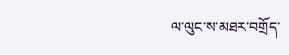ལ་ལུང་ས་མཐར་བགྲོད་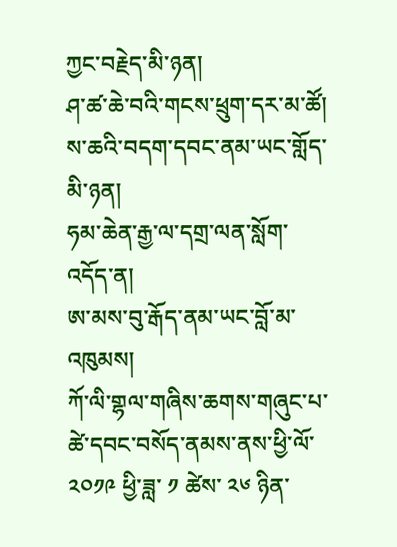ཀྱང་བརྗེད་མི་ཉན།
ཤ་ཚ་ཆེ་བའི་གངས་ཕྲུག་དར་མ་ཚོ།
ས་ཆའི་བདག་དབང་ནམ་ཡང་གློད་མི་ཉན།
ཧམ་ཆེན་རྒྱ་ལ་དགྲ་ལན་སློག་འདོད་ན།
ཨ་མས་བུ་རྒོད་ནམ་ཡང་བློ་མ་འཁུམས།
ཀོ་ལི་གྷལ་གཞིས་ཆགས་གཞུང་པ་ཚེ་དབང་བསོད་ནམས་ནས་ཕྱི་ལོ་༢༠༡༩ ཕྱི་ཟླ་ ༡ ཚེས་ ༢༦ ཉིན་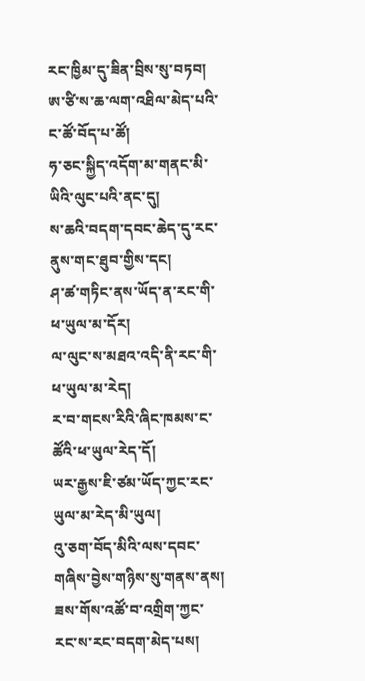རང་ཁྱིམ་དུ་ཟིན་བྲིས་སུ་བཏབ།
ཨ་ཙི་ས་ཆ་ལག་འཐིལ་མེད་པའི་ང་ཚོ་བོད་པ་ཚོ།
ཧ་ཅང་སྐྱིད་འདོག་མ་གནང་མི་ཡིའི་ལུང་པའི་ནང་དུ།
ས་ཆའི་བདག་དབང་ཆེད་དུ་རང་ནུས་གང་ཐུབ་གྱིས་དང།
ཤ་ཚ་གཏིང་ནས་ཡོད་ན་རང་གི་ཕ་ཡུལ་མ་དོར།
ལ་ལུང་ས་མཐའ་འདི་ནི་རང་གི་ཕ་ཡུལ་མ་རེད།
ར་བ་གངས་རིའི་ཞིང་ཁམས་ང་ཚོའི་ཕ་ཡུལ་རེད་དོ།
ཡར་རྒྱས་ཇི་ཙམ་ཡོད་ཀྱང་རང་ཡུལ་མ་རེད་མི་ཡུལ།
འུ་ཅག་བོད་མིའི་ལས་དབང་གཞིས་བྱེས་གཉིས་སུ་གནས་ནས།
ཟས་གོས་འཚོ་བ་འགྲིག་ཀྱང་རང་ས་རང་བདག་མེད་པས།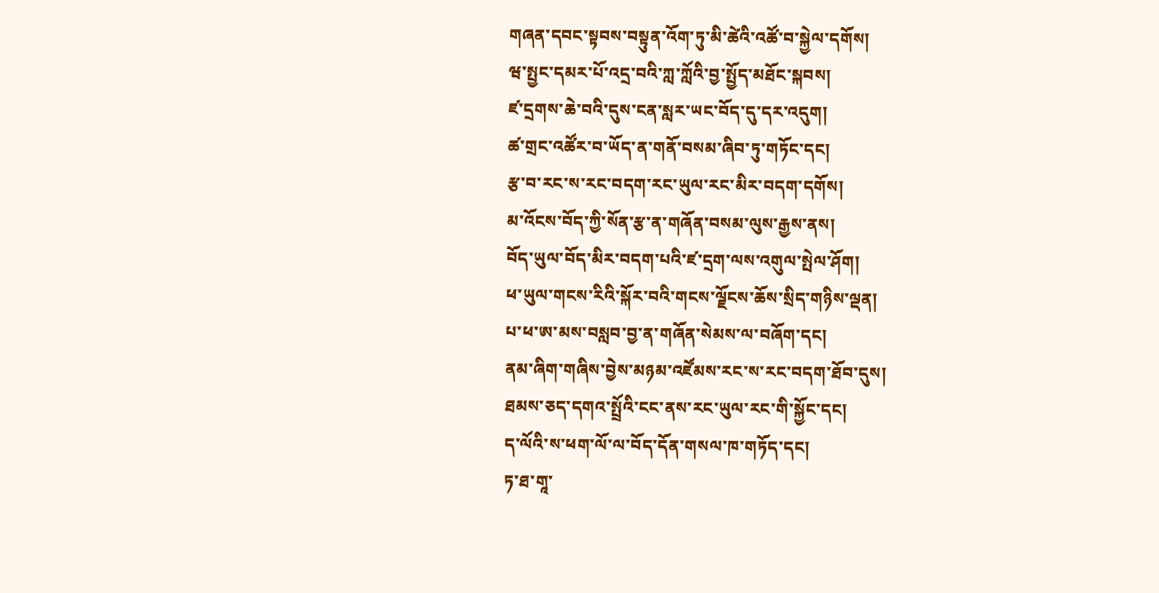གཞན་དབང་སྟབས་བསྟུན་འོག་ཏུ་མི་ཚེའི་འཚོ་བ་སྐྱེལ་དགོས།
ཝ་སྤྱང་དམར་པོ་འདྲ་བའི་ཀླ་ཀློའི་བྱ་སྤྱོད་མཐོང་སྐབས།
ཛ་དྲགས་ཆེ་བའི་དུས་ངན་སླར་ཡང་བོད་དུ་དར་འདུག།
ཚ་གྲང་འཚོར་བ་ཡོད་ན་གནོ་བསམ་ཞིབ་ཏུ་གཏོང་དང།
རྩ་བ་རང་ས་རང་བདག་རང་ཡུལ་རང་མིར་བདག་དགོས།
མ་འོངས་བོད་ཀྱི་སོན་རྩ་ན་གཞོན་བསམ་ལུས་རྒྱས་ནས།
བོད་ཡུལ་བོད་མིར་བདག་པའི་ཛ་དྲག་ལས་འགུལ་སྤེལ་ཤོག།
ཕ་ཡུལ་གངས་རིའི་སྐོར་བའི་གངས་ལྗོངས་ཆོས་སྲིད་གཉིས་ལྡན།
པ་ཕ་ཨ་མས་བསླབ་བྱ་ན་གཞོན་སེམས་ལ་བཞོག་དང།
ནམ་ཞིག་གཞིས་བྱེས་མཉམ་འཛོམས་རང་ས་རང་བདག་ཐོབ་དུས།
ཐམས་ཅད་དགའ་སྤྲོའི་ངང་ནས་རང་ཡུལ་རང་གི་སྐྱོང་དང།
ད་ལོའི་ས་ཕག་ལོ་ལ་བོད་དོན་གསལ་ཁ་གཏོད་དང།
ཏ་ཐ་གཱ་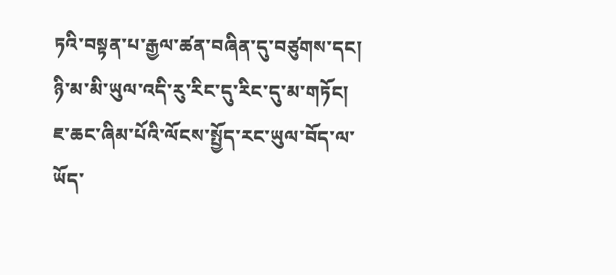ཏའི་བསྟན་པ་རྒྱལ་ཚན་བཞིན་དུ་བཙུགས་དང།
ཉི་མ་མི་ཡུལ་འདི་རུ་རིང་དུ་རིང་དུ་མ་གཏོང།
ཇ་ཆང་ཞིམ་པོའི་ལོངས་སྤྱོད་རང་ཡུལ་བོད་ལ་ཡོད་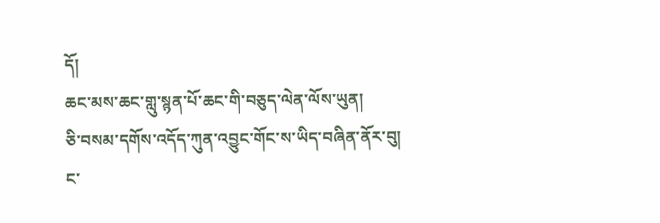དོ།
ཆང་མས་ཆང་གླུ་སྙན་པོ་ཆང་གི་བཅུད་ལེན་ལོས་ཡུན།
ཅི་བསམ་དགོས་འདོད་ཀུན་འབྱུང་གོང་ས་ཡིད་བཞིན་ནོར་བུ།
ང་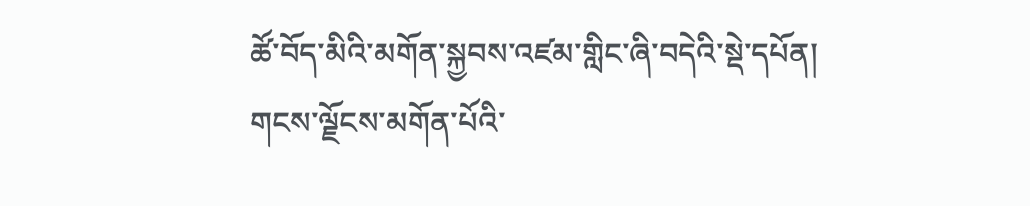ཚོ་བོད་མིའི་མགོན་སྐྱབས་འཛམ་གླིང་ཞི་བདེའི་སྡེ་དཔོན།
གངས་ལྗོངས་མགོན་པོའི་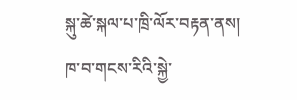སྐུ་ཚེ་སྐལ་པ་ཁྲི་ལོར་བརྟན་ནས།
ཁ་བ་གངས་རིའི་སྐྱེ་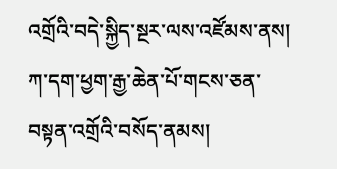འགྲོའི་བདེ་སྐྱིད་སྔར་ལས་འཛོམས་ནས།
ཀ་དག་ཕྱག་རྒྱ་ཆེན་པོ་གངས་ཅན་བསྟན་འགྲོའི་བསོད་ནམས།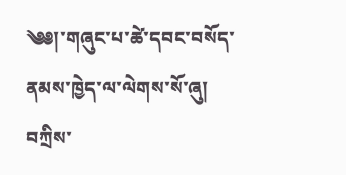༄༅།་གཞུང་པ་ཚེ་དབང་བསོད་ནམས་ཁྱེད་ལ་ལེགས་སོ་ཞུ།
བཀྲིས་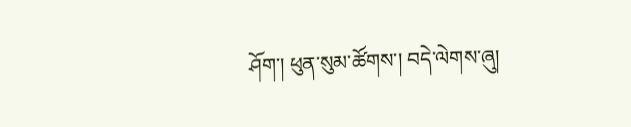ཤོག་། ཕུན་སུམ་ཚོགས་། བདེ་ལེགས་ཞུ།